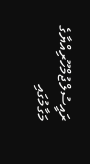ރައީސުލްޖުމްހޫރިއްޔާގެ މަގާމުގައި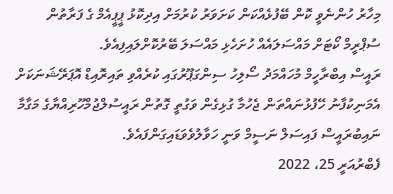މިހާރު ހުންނެވީ ކޮން ބޭފުޅެއްކަން ކަށަވަރު ކުރުމަށް އިދިކޮޅު ޕީޕީއެމް ގެ ފަރާތުން ސުޕްރީމް ކޯޓަށް މައްސަލައެއް ހުށަހެޅި މައްސަލަ ބޭރުކޮށްލައިފިއެވެ.
ރައީސް އިބްރާހީމް މުހައްމަދު ސޯލިހު ސިންގަޕޫރުގައި ކުރެއްވި ތައިރޮއިޑް އޮޕަރޭޝަނަކަށް އެމަނިކުފާނު ހޭފުޅުނައްތަން ޖެހުމާ ގުޅިގެން ވަގުތީ ގޮތުން ރައީސުލްޖުމްހޫރިއްޔާގެ މަގާމާ ނައިބުރައީސް ފައިސަލް ނަސީމް ވަނީ ހަވާލުވެވަޑައިގަންފައެވެ.
ފެބްރުއަރީ 25، 2022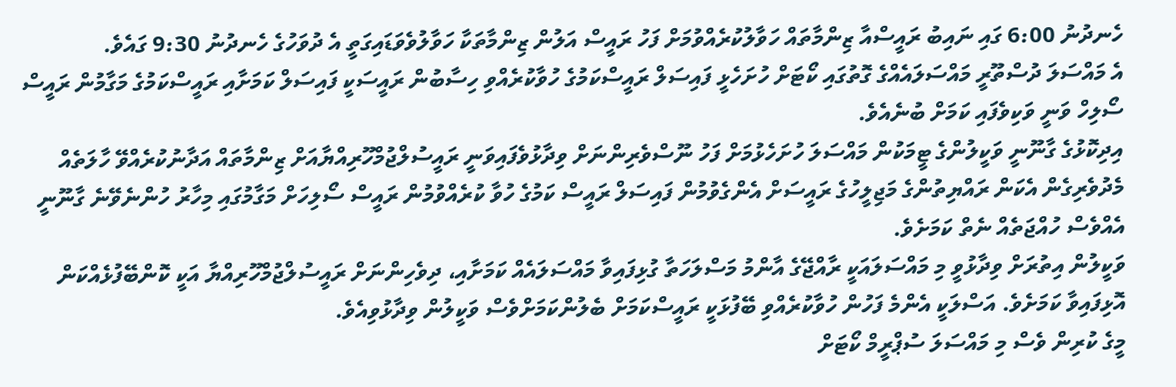ހެނދުނު 6:00 ގައި ނައިބު ރައީސްއާ ޒިންމާތައް ހަވާލުކުރެއްވުމަށް ފަހު ރައީސް އަލުން ޒިންމާތަކާ ހަވާލުވެވަޑައިގަތީ އެ ދުވަހުގެ ހެނދުނު 9:30 ގައެވެ.
އެ މައްސަލަ ދުސްތޫރީ މައްސަލައެއްގެ ގޮތުގައި ކޯޓަށް ހުށަހެޅީ ފައިސަލް ރައީސްކަމުގެ ހުވާކުރެއްވި ހިސާބުން ރައީސަކީ ފައިސަލް ކަމަށާއި ރައީސްކަމުގެ މަގާމުން ރައީސް ސޯލިހް ވަނީ ވަކިވެފައި ކަމަށް ބުނެއެވެ.
އިދިކޮޅުގެ ގާނޫނީ ވަކީލުންގެ ޓީމަކުން މައްސަލަ ހުށަހެޅުމަށް ފަހު ނޫސްވެރިންނަށް ވިދާޅުވެފައިވަނީ ރައީސުލްޖުމްހޫރިއްޔާއަށް ޒިންމާތައް އަދާނުކުރެއްވޭ ހާލަތެއް މެދުވެރިގެން އެކަން ރައްޔިތުންގެ މަޖިލީހުގެ ރައީސަށް އެންގެވުމުން ފައިސަލް ރައީސް ކަމުގެ ހުވާ ކުރެއްވުމުން ރައީސް ސޯލިހަށް މަގާމުގައި މިހާރު ހުންނެވޭނެ ގާނޫނީ އެއްވެސް ހުއްޖަތެއް ނެތް ކަމަށެވެ.
ވަކީލުން އިތުރަށް ވިދާޅުވީ މި މައްސަލައަކީ ރާއްޖޭގެ އާންމު މަސްލަހަތާ ގުޅިފައިވާ މައްސަލައެއް ކަމަށާއި، ދިވެހިންނަށް ރައީސުލްޖުމްހޫރިއްޔާ އަކީ ކޮންބޭފުޅެއްކަން އޮޅިފައިވާ ކަމަށެވެ. އަސްލަކީ އެންމެ ފަހުން ހުވާކުރެއްވި ބޭފުޅަކީ ރައީސްކަމަށް ބެލުންކަމަށްވެސް ވަކީލުން ވިދާޅުވިއެވެ.
މީގެ ކުރިން ވެސް މި މައްސަލަ ސުޕްރީމް ކޯޓަށް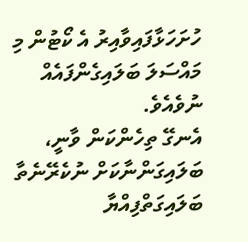ހުށަހަޅާފައިވާއިރު އެ ކޯޓުން މި މައްސަލަ ބަލައިގެންފައެއް ނުވެއެވެ.
އެނގޭ ތިހެންކަން ވާނީ، ބަލައިގަންނާކަށް ނުކެރޭނެތާ ބަލައިގަތްފިއްޔާ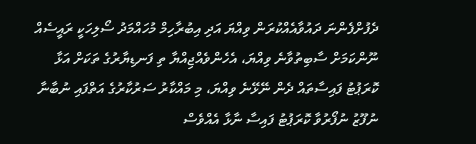ދެފުށްފެންނަ ދައުވާއެއްކުރަން ވިއްޔަ އަދި އިބުރާހިމް މުހައްމަދު ސޯލިހަކީ ރައީސެއް ނޫންކަމަށް ސާބިތުވާނެ ވިއްޔަ، އެހެންވެއްޖިއްޔާ ތި ފަނޑިޔާރުގެ ތަކަށް އަޅާ ކޮރަޕުޓު ފައިސާތައް ދެން ނޭޅޭނެ ވިއްޔަ، މި މައްކާރު ސަރުކާރުގެ އަތްފައި ނުބާނާ ނުފޫޒު ނުފޯރުވާ ކޮރަޕުޓު ފައިސާ ނާޅާ އެއްވެސް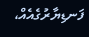ފަނޑިޔާރުގެއެއް،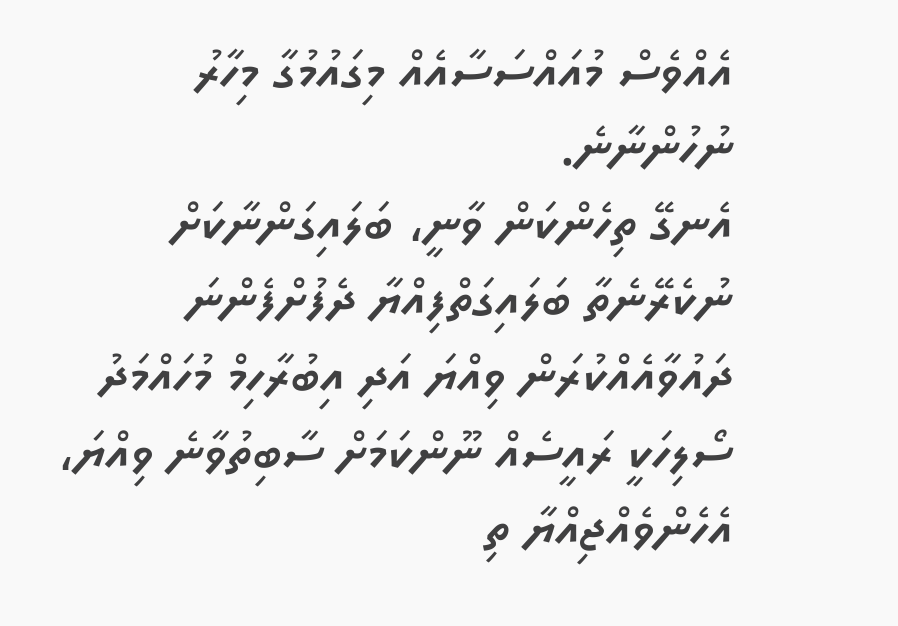އެއްވެސް މުއައްސަސާއެއް މިގައުމުގާ މިހާރު ނުހުންނާނެ.
އެނގޭ ތިހެންކަން ވާނީ، ބަލައިގަންނާކަށް ނުކެރޭނެތާ ބަލައިގަތްފިއްޔާ ދެފުށްފެންނަ ދައުވާއެއްކުރަން ވިއްޔަ އަދި އިބުރާހިމް މުހައްމަދު ސޯލިހަކީ ރައީސެއް ނޫންކަމަށް ސާބިތުވާނެ ވިއްޔަ، އެހެންވެއްޖިއްޔާ ތި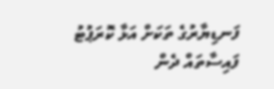ފަނޑިޔާރުގެ ތަކަށް އަޅާ ކޮރަޕުޓު ފައިސާތައް ދެން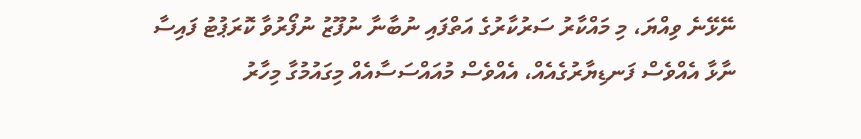ނޭޅޭނެ ވިއްޔަ، މި މައްކާރު ސަރުކާރުގެ އަތްފައި ނުބާނާ ނުފޫޒު ނުފޯރުވާ ކޮރަޕުޓު ފައިސާ ނާޅާ އެއްވެސް ފަނޑިޔާރުގެއެއް، އެއްވެސް މުއައްސަސާއެއް މިގައުމުގާ މިހާރު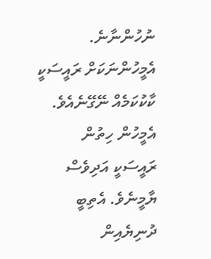ނުހުންނާނެ.
އެމީހުންނަކަށް ރައީސަކީ ކާކުކަމެއް ނޭގޭނެއެވެ. އެމީހުން ހިތުން ރައީސަކީ އަދިވެސް ޔާމީނެވެ. އެތިބީ ދުނިޔެއިން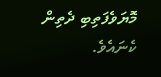މޮޔަވެފަތިބި ދެތިން ކެނައެވެ.